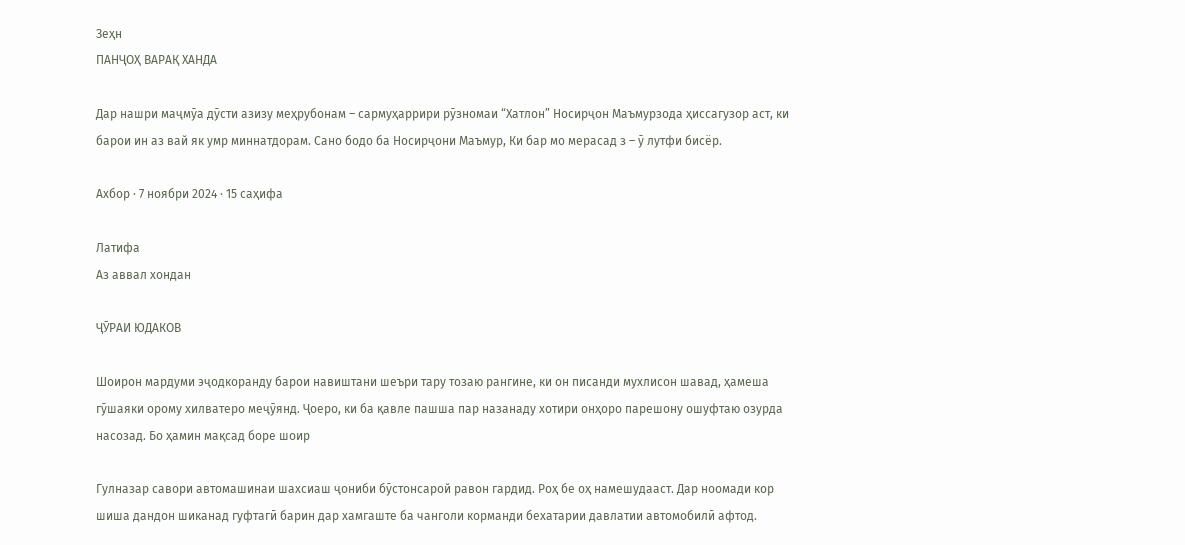Зеҳн
ПАНҶОҲ ВАРАҚ ХАНДА

Дар нашри маҷмӯа дӯсти азизу меҳрубонам – сармуҳаррири рӯзномаи “Хатлон” Носирҷон Маъмурзода ҳиссагузор аст, ки барои ин аз вай як умр миннатдорам. Сано бодо ба Носирҷони Маъмур, Ки бар мо мерасад з – ӯ лутфи бисёр.

Ахбор · 7 ноябри 2024 · 15 саҳифа

Латифа
Аз аввал хондан

ҶӮРАИ ЮДАКОВ

Шоирон мардуми эҷодкоранду барои навиштани шеъри тару тозаю рангине, ки он писанди мухлисон шавад, ҳамеша гӯшаяки орому хилватеро меҷӯянд. Ҷоеро, ки ба қавле пашша пар назанаду хотири онҳоро парешону ошуфтаю озурда насозад. Бо ҳамин мақсад боре шоир

Гулназар савори автомашинаи шахсиаш ҷониби бӯстонсарой равон гардид. Роҳ бе оҳ намешудааст. Дар ноомади кор шиша дандон шиканад гуфтагӣ барин дар хамгаште ба чанголи корманди бехатарии давлатии автомобилӣ афтод.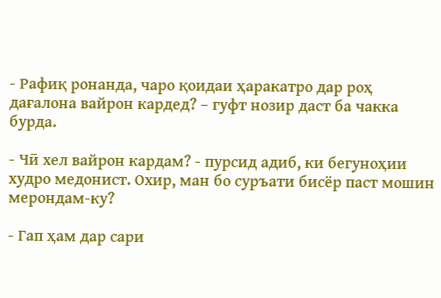- Рафиқ ронанда, чаро қоидаи ҳаракатро дар роҳ дағалона вайрон кардед? – гуфт нозир даст ба чакка бурда.

- Чӣ хел вайрон кардам? - пурсид адиб, ки бегуноҳии худро медонист. Охир, ман бо суръати бисёр паст мошин мерондам-ку?

- Гап ҳам дар сари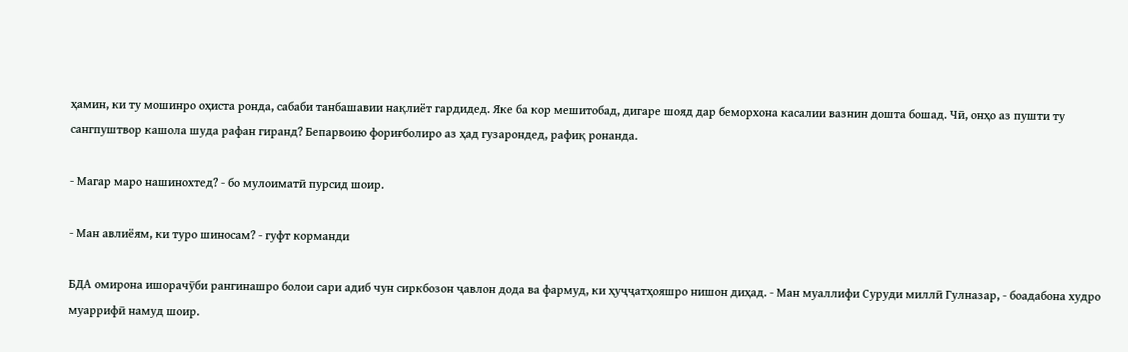ҳамин, ки ту мошинро оҳиста ронда, сабаби танбашавии нақлиёт гардидед. Яке ба кор мешитобад, дигаре шояд дар беморхона касалии вазнин дошта бошад. Чӣ, онҳо аз пушти ту сангпуштвор кашола шуда рафан гиранд? Бепарвоию фориғболиро аз ҳад гузарондед, рафиқ ронанда.

- Магар маро нашинохтед? - бо мулоиматӣ пурсид шоир.

- Ман авлиёям, ки туро шиносам? - гуфт корманди

БДА омирона ишорачӯби рангинашро болои сари адиб чун сиркбозон ҷавлон дода ва фармуд, ки ҳуҷҷатҳояшро нишон диҳад. - Ман муаллифи Суруди миллӣ Гулназар, - боадабона худро муаррифӣ намуд шоир.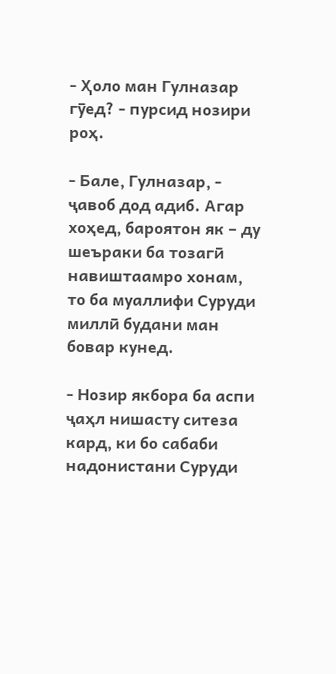- Ҳоло ман Гулназар гӯед? - пурсид нозири роҳ.

- Бале, Гулназар, - ҷавоб дод адиб. Агар хоҳед, бароятон як – ду шеъраки ба тозагӣ навиштаамро хонам, то ба муаллифи Суруди миллӣ будани ман бовар кунед.

- Нозир якбора ба аспи ҷаҳл нишасту ситеза кард, ки бо сабаби надонистани Суруди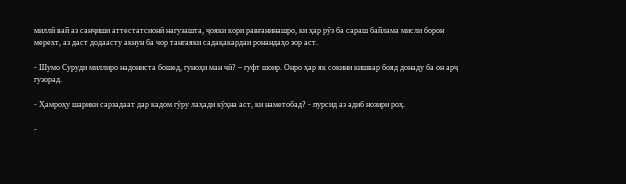миллӣ вай аз санҷиши аттестатсионӣ нагузашта, ҷояки кори равғанинашро, ки ҳар рӯз ба сараш байлама мисли борон мерехт, аз даст додаасту акнун ба чор тангаяки садақакардаи ронандаҳо зор аст.

- Шумо Суруди миллиро надониста бошед, гуноҳи ман чӣ? – гуфт шоир. Онро ҳар як сокини кишвар бояд донаду ба он арҷ гузорад.

- Ҳамроҳу шарики сарзадаат дар кадом гӯру лаҳади кӯҳна аст, ки наметобад? - пурсид аз адиб нозири роҳ.

-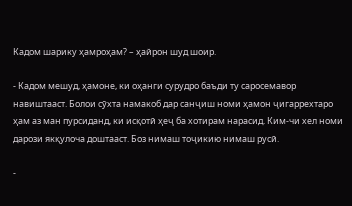Кадом шарику ҳамроҳам? – ҳайрон шуд шоир.

- Кадом мешуд, ҳамоне, ки оҳанги сурудро баъди ту саросемавор навиштааст. Болои сӯхта намакоб дар санҷиш номи ҳамон ҷигаррехтаро ҳам аз ман пурсиданд, ки исқотӣ ҳеҷ ба хотирам нарасид. Ким-чи хел номи дарози якқулоча доштааст. Боз нимаш тоҷикию нимаш русӣ.

-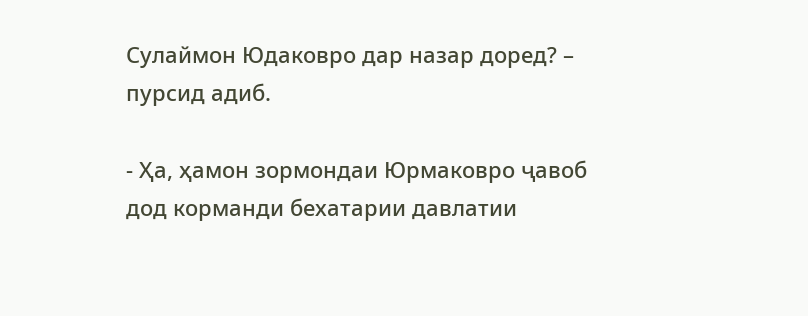Сулаймон Юдаковро дар назар доред? – пурсид адиб.

- Ҳа, ҳамон зормондаи Юрмаковро ҷавоб дод корманди бехатарии давлатии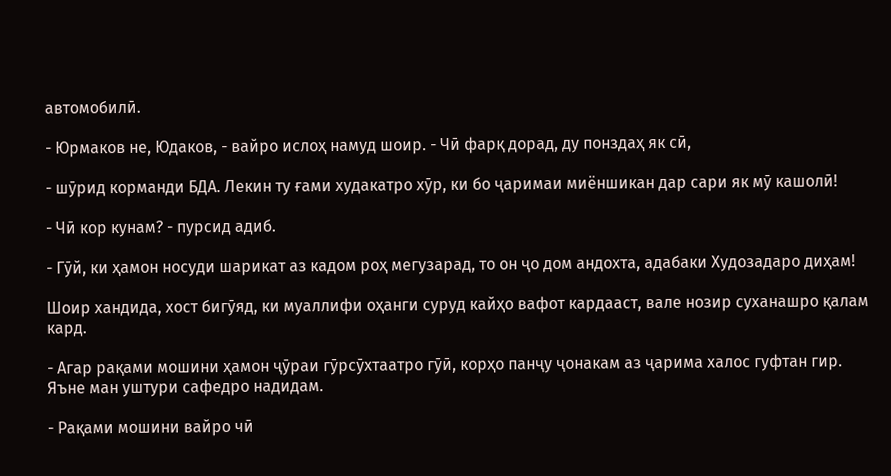автомобилӣ.

- Юрмаков не, Юдаков, - вайро ислоҳ намуд шоир. - Чӣ фарқ дорад, ду понздаҳ як сӣ,

- шӯрид корманди БДА. Лекин ту ғами худакатро хӯр, ки бо ҷаримаи миёншикан дар сари як мӯ кашолӣ!

- Чӣ кор кунам? - пурсид адиб.

- Гӯй, ки ҳамон носуди шарикат аз кадом роҳ мегузарад, то он ҷо дом андохта, адабаки Худозадаро диҳам!

Шоир хандида, хост бигӯяд, ки муаллифи оҳанги суруд кайҳо вафот кардааст, вале нозир суханашро қалам кард.

- Агар рақами мошини ҳамон ҷӯраи гӯрсӯхтаатро гӯӣ, корҳо панҷу ҷонакам аз ҷарима халос гуфтан гир. Яъне ман уштури сафедро надидам.

- Рақами мошини вайро чӣ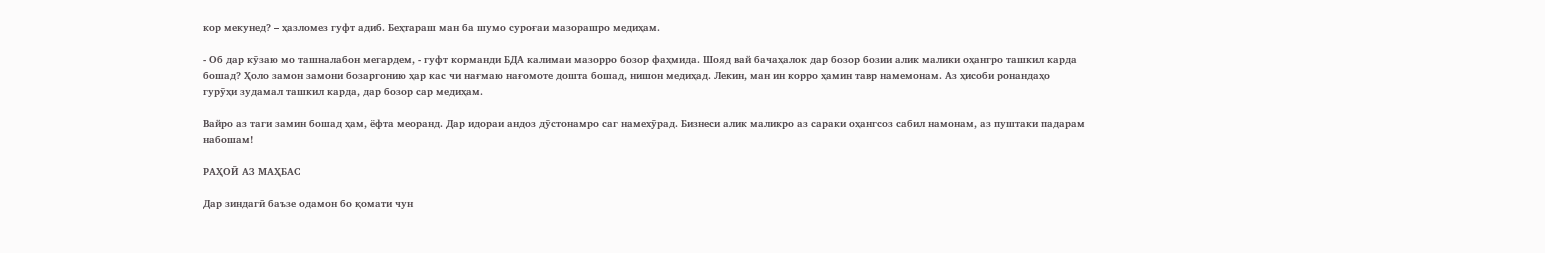кор мекунед? – ҳазломез гуфт адиб. Беҳтараш ман ба шумо суроғаи мазорашро медиҳам.

- Об дар кӯзаю мо ташналабон мегардем, - гуфт корманди БДА калимаи мазорро бозор фаҳмида. Шояд вай бачаҳалок дар бозор бозии алик малики оҳангро ташкил карда бошад? Ҳоло замон замони бозаргонию ҳар кас чи нағмаю нағомоте дошта бошад, нишон медиҳад. Лекин, ман ин корро ҳамин тавр намемонам. Аз ҳисоби ронандаҳо гурӯҳи зудамал ташкил карда, дар бозор сар медиҳам.

Вайро аз таги замин бошад ҳам, ёфта меоранд. Дар идораи андоз дӯстонамро саг намехӯрад. Бизнеси алик маликро аз сараки оҳангсоз сабил намонам, аз пуштаки падарам набошам!

РАҲОӢ АЗ МАҲБАС

Дар зиндагӣ баъзе одамон бо қомати чун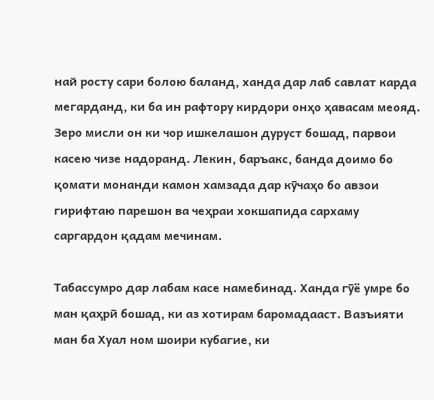най росту сари болою баланд, ханда дар лаб савлат карда мегарданд, ки ба ин рафтору кирдори онҳо ҳавасам меояд. Зеро мисли он ки чор ишкелашон дуруст бошад, парвои касею чизе надоранд. Лекин, баръакс, банда доимо бо қомати монанди камон хамзада дар кӯчаҳо бо авзои гирифтаю парешон ва чеҳраи хокшапида сархаму саргардон қадам мечинам.

Табассумро дар лабам касе намебинад. Ханда гӯё умре бо ман қаҳрӣ бошад, ки аз хотирам баромадааст. Вазъияти ман ба Хуал ном шоири кубагие, ки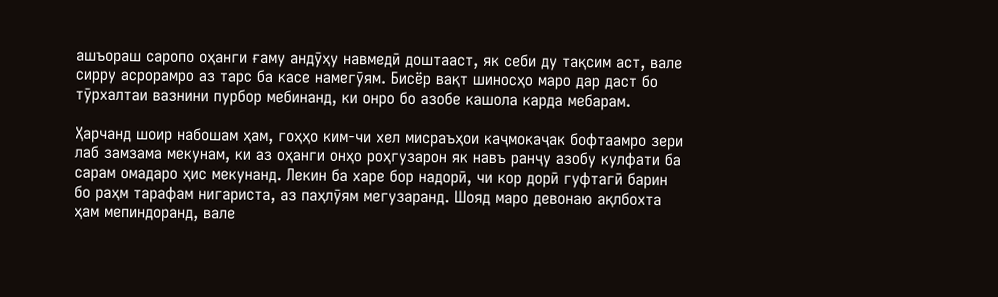ашъораш саропо оҳанги ғаму андӯҳу навмедӣ доштааст, як себи ду тақсим аст, вале сирру асрорамро аз тарс ба касе намегӯям. Бисёр вақт шиносҳо маро дар даст бо тӯрхалтаи вазнини пурбор мебинанд, ки онро бо азобе кашола карда мебарам.

Ҳарчанд шоир набошам ҳам, гоҳҳо ким-чи хел мисраъҳои каҷмокаҷак бофтаамро зери лаб замзама мекунам, ки аз оҳанги онҳо роҳгузарон як навъ ранҷу азобу кулфати ба сарам омадаро ҳис мекунанд. Лекин ба харе бор надорӣ, чи кор дорӣ гуфтагӣ барин бо раҳм тарафам нигариста, аз паҳлӯям мегузаранд. Шояд маро девонаю ақлбохта ҳам мепиндоранд, вале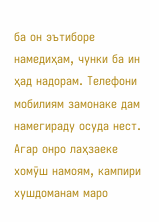ба он эътиборе намедиҳам, чунки ба ин ҳад надорам. Телефони мобилиям замонаке дам намегираду осуда нест. Агар онро лаҳзаеке хомӯш намоям, кампири хушдоманам маро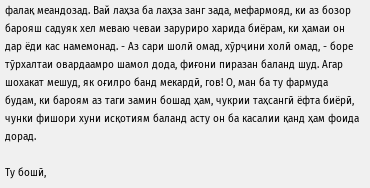фалақ меандозад. Вай лаҳза ба лаҳза занг зада, мефармояд, ки аз бозор барояш садуяк хел меваю чеваи заруриро харида биёрам, ки ҳамаи он дар ёди кас намемонад. - Аз сари шолӣ омад, хӯрҷини холӣ омад, - боре тӯрхалтаи овардаамро шамол дода, фиғони пиразан баланд шуд. Агар шохакат мешуд, як оғилро банд мекардӣ, гов! О, ман ба ту фармуда будам, ки бароям аз таги замин бошад ҳам, чукрии таҳсангӣ ёфта биёрӣ, чунки фишори хуни исқотиям баланд асту он ба касалии қанд ҳам фоида дорад.

Ту бошӣ,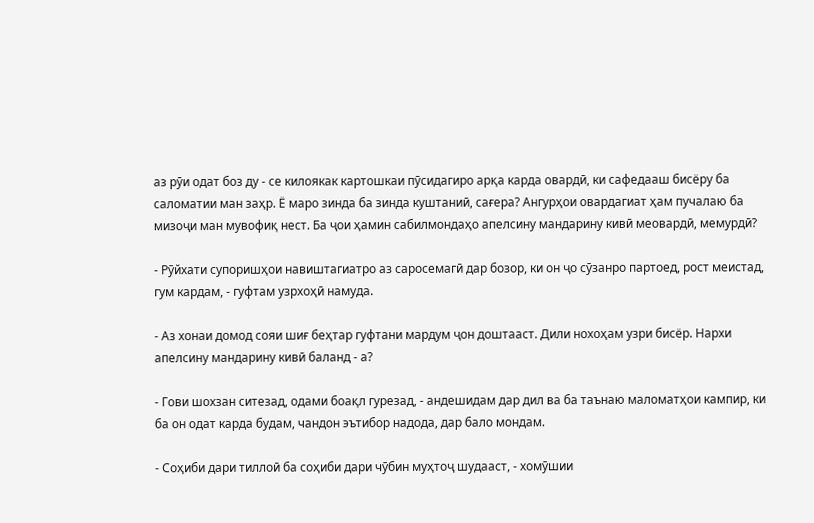аз рӯи одат боз ду - се килоякак картошкаи пӯсидагиро арқа карда овардӣ, ки сафедааш бисёру ба саломатии ман заҳр. Ё маро зинда ба зинда куштаниӣ, сағера? Ангурҳои овардагиат ҳам пучалаю ба мизоҷи ман мувофиқ нест. Ба ҷои ҳамин сабилмондаҳо апелсину мандарину кивӣ меовардӣ, мемурдӣ?

- Рӯйхати супоришҳои навиштагиатро аз саросемагӣ дар бозор, ки он ҷо сӯзанро партоед, рост меистад, гум кардам, - гуфтам узрхоҳӣ намуда.

- Аз хонаи домод сояи шиғ беҳтар гуфтани мардум ҷон доштааст. Дили нохоҳам узри бисёр. Нархи апелсину мандарину кивӣ баланд - а?

- Гови шохзан ситезад, одами боақл гурезад, - андешидам дар дил ва ба таънаю маломатҳои кампир, ки ба он одат карда будам, чандон эътибор надода, дар бало мондам.

- Соҳиби дари тиллоӣ ба соҳиби дари чӯбин муҳтоҷ шудааст, - хомӯшии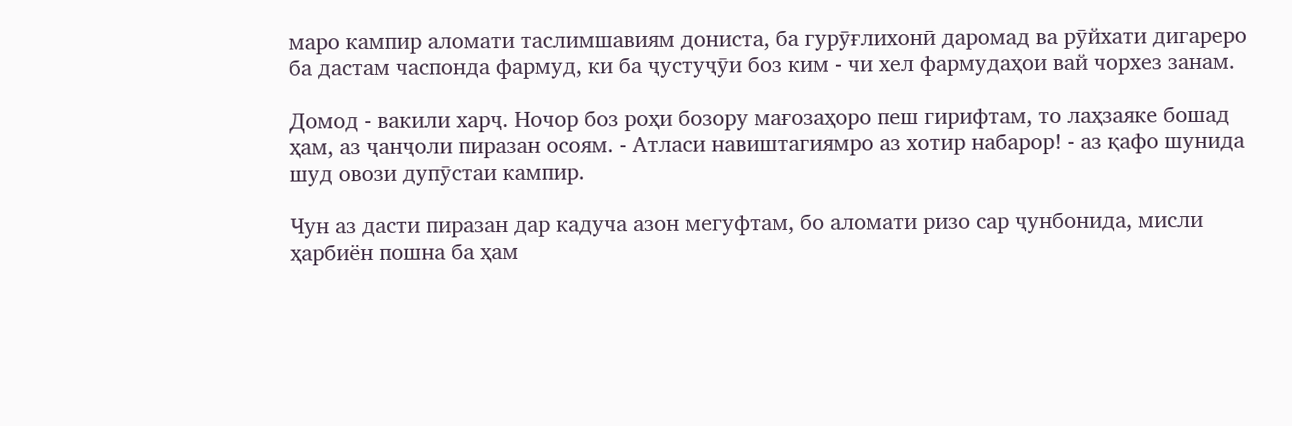маро кампир аломати таслимшавиям дониста, ба гурӯғлихонӣ даромад ва рӯйхати дигареро ба дастам часпонда фармуд, ки ба ҷустуҷӯи боз ким - чи хел фармудаҳои вай чорхез занам.

Домод - вакили харҷ. Ночор боз роҳи бозору мағозаҳоро пеш гирифтам, то лаҳзаяке бошад ҳам, аз ҷанҷоли пиразан осоям. - Атласи навиштагиямро аз хотир набарор! - аз қафо шунида шуд овози дупӯстаи кампир.

Чун аз дасти пиразан дар кадуча азон мегуфтам, бо аломати ризо сар ҷунбонида, мисли ҳарбиён пошна ба ҳам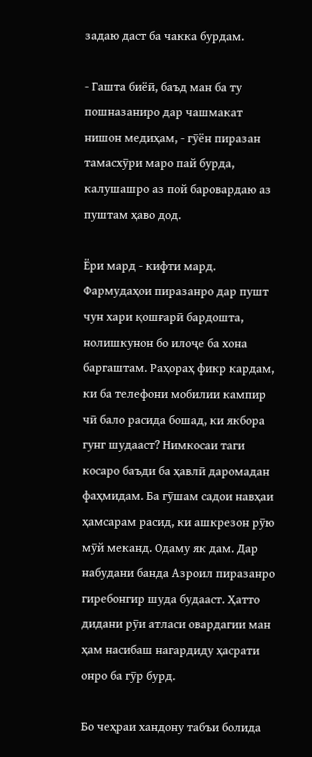задаю даст ба чакка бурдам.

- Гашта биёӣ, баъд ман ба ту пошназаниро дар чашмакат нишон медиҳам, - гӯён пиразан тамасхӯри маро пай бурда, калушашро аз пой баровардаю аз пуштам ҳаво дод.

Ёри мард - кифти мард. Фармудаҳои пиразанро дар пушт чун хари қошғарӣ бардошта, нолишкунон бо илоҷе ба хона баргаштам. Раҳораҳ фикр кардам, ки ба телефони мобилии кампир чӣ бало расида бошад, ки якбора гунг шудааст? Нимкосаи таги косаро баъди ба ҳавлӣ даромадан фаҳмидам. Ба гӯшам садои навҳаи ҳамсарам расид, ки ашкрезон рӯю мӯй меканд. Одаму як дам. Дар набудани банда Азроил пиразанро гиребонгир шуда будааст. Ҳатто дидани рӯи атласи овардагии ман ҳам насибаш нагардиду ҳасрати онро ба гӯр бурд.

Бо чеҳраи хандону табъи болида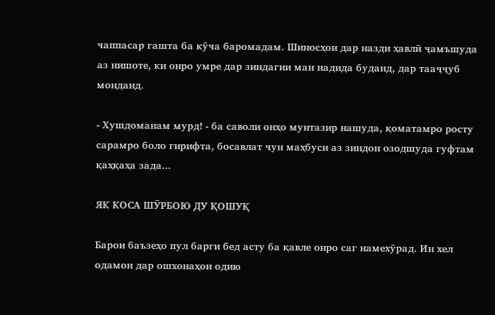чаппасар гашта ба кӯча баромадам. Шиносҳои дар назди ҳавлӣ ҷамъшуда аз нишоте, ки онро умре дар зиндагии ман надида буданд, дар тааҷҷуб монданд.

- Хушдоманам мурд! - ба саволи онҳо мунтазир нашуда, қоматамро росту сарамро боло гирифта, босавлат чун маҳбуси аз зиндон озодшуда гуфтам қаҳқаҳа зада...

ЯК КОСА ШӮРБОЮ ДУ ҚОШУҚ

Барои баъзеҳо пул барги бед асту ба қавле онро саг намехӯрад. Ин хел одамон дар ошхонаҳои одию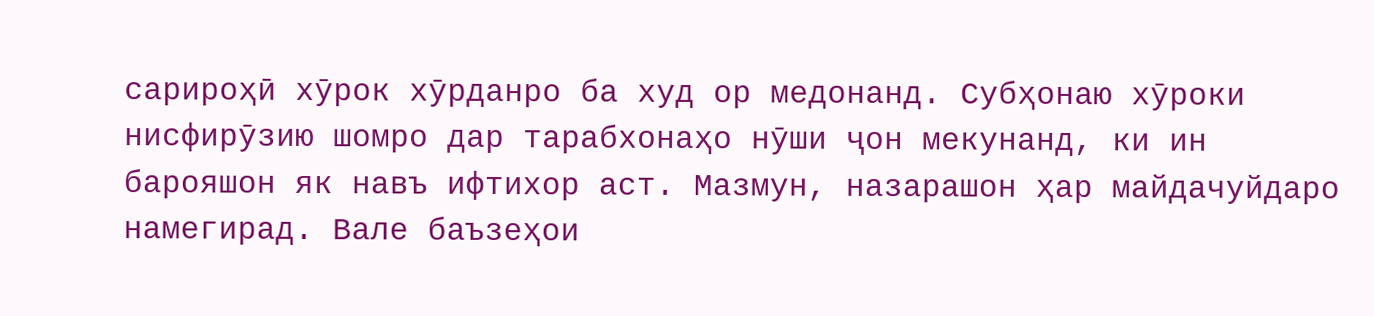сарироҳӣ хӯрок хӯрданро ба худ ор медонанд. Субҳонаю хӯроки нисфирӯзию шомро дар тарабхонаҳо нӯши ҷон мекунанд, ки ин барояшон як навъ ифтихор аст. Мазмун, назарашон ҳар майдачуйдаро намегирад. Вале баъзеҳои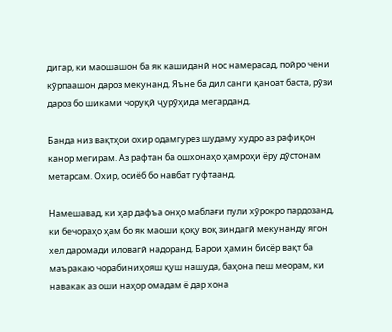дигар, ки маошашон ба як кашиданӣ нос намерасад, пойро чени кӯрпаашон дароз мекунанд. Яъне ба дил санги қаноат баста, рӯзи дароз бо шиками чоруқӣ ҷурӯҳида мегарданд.

Банда низ вақтҳои охир одамгурез шудаму худро аз рафиқон канор мегирам. Аз рафтан ба ошхонаҳо ҳамроҳи ёру дӯстонам метарсам. Охир, осиёб бо навбат гуфтаанд.

Намешавад, ки ҳар дафъа онҳо маблағи пули хӯрокро пардозанд, ки бечораҳо ҳам бо як маоши қоқу воқ зиндагӣ мекунанду ягон хел даромади иловагӣ надоранд. Барои ҳамин бисёр вақт ба маъракаю чорабиниҳояш қуш нашуда, баҳона пеш меорам, ки навакак аз оши наҳор омадам ё дар хона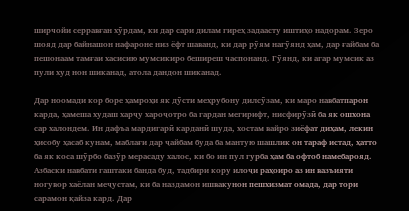ширчойи серравған хӯрдам, ки дар сари дилам гиреҳ задаасту иштиҳо надорам. Зеро шояд дар байнашон нафароне низ ёфт шаванд, ки дар рӯям нагӯянд ҳам, дар ғайбам ба пешонаам тамғаи хасисию мумсикиро беширеш часпонанд. Гӯянд, ки агар мумсик аз пули худ нон шиканад, атола дандон шиканад.

Дар ноомади кор боре ҳамроҳи як дӯсти меҳрубону дилсӯзам, ки маро навбатпарон карда, ҳамеша худаш харҷу хароҷотро ба гардан мегирифт, нисфирӯзӣ ба як ошхона сар халондем. Ин дафъа мардигарӣ карданӣ шуда, хостам вайро зиёфат диҳам, лекин ҳисобу ҳасаб кунам, маблағи дар ҷайбам буда ба мантую шашлик он тараф истад, ҳатто ба як коса шӯрбо базӯр мерасаду халос, ки бо ин пул гурба ҳам ба офтоб намебарояд. Азбаски навбати гаштаки банда буд, тадбири кору илоҷи раҳоиро аз ин вазъияти ногувор хаёлан меҷустам, ки ба наздамон ишвакунон пешхизмат омада, дар тори сарамон қайза кард. Дар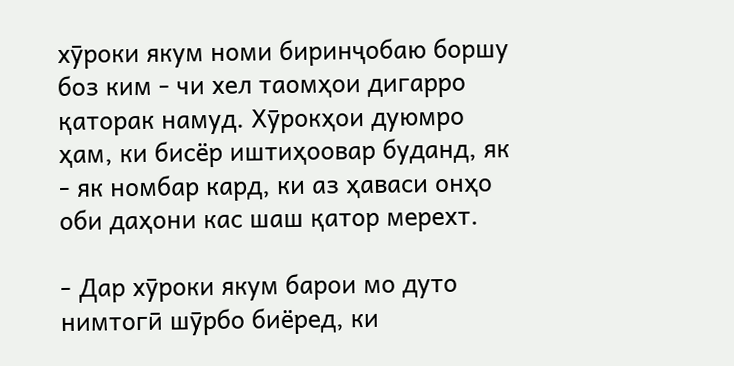хӯроки якум номи биринҷобаю боршу боз ким - чи хел таомҳои дигарро қаторак намуд. Хӯрокҳои дуюмро ҳам, ки бисёр иштиҳоовар буданд, як - як номбар кард, ки аз ҳаваси онҳо оби даҳони кас шаш қатор мерехт.

- Дар хӯроки якум барои мо дуто нимтогӣ шӯрбо биёред, ки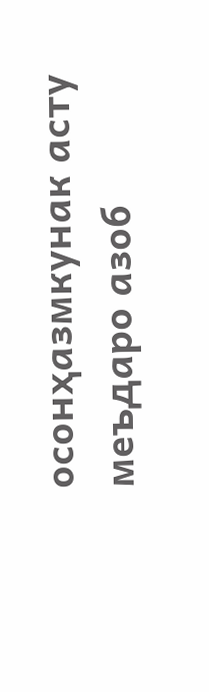осонҳазмкунак асту меъдаро азоб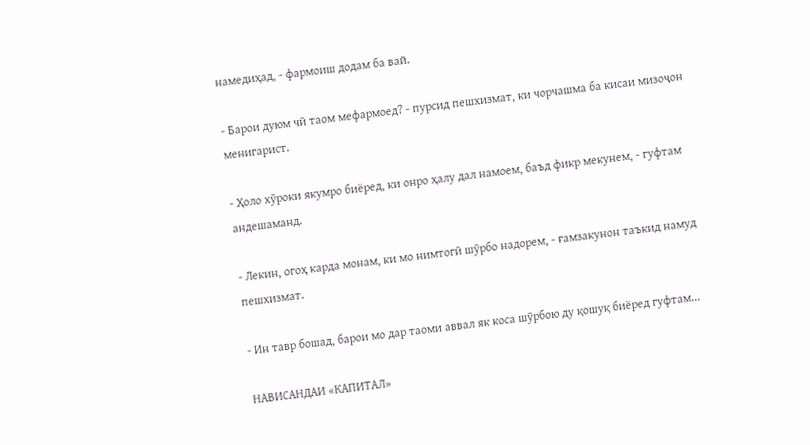намедиҳад, - фармоиш додам ба вай.

- Барои дуюм чӣ таом мефармоед? - пурсид пешхизмат, ки чорчашма ба кисаи мизоҷон менигарист.

- Ҳоло хӯроки якумро биёред, ки онро ҳалу дал намоем, баъд фикр мекунем, - гуфтам андешаманд.

- Лекин, огоҳ карда монам, ки мо нимтогӣ шӯрбо надорем, - ғамзакунон таъкид намуд пешхизмат.

- Ин тавр бошад, барои мо дар таоми аввал як коса шӯрбою ду қошуқ биёред гуфтам...

НАВИСАНДАИ «КАПИТАЛ»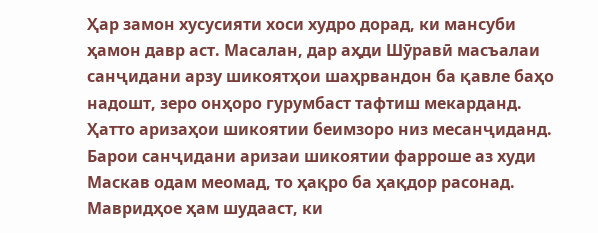Ҳар замон хусусияти хоси худро дорад, ки мансуби ҳамон давр аст. Масалан, дар аҳди Шӯравӣ масъалаи санҷидани арзу шикоятҳои шаҳрвандон ба қавле баҳо надошт, зеро онҳоро гурумбаст тафтиш мекарданд. Ҳатто аризаҳои шикоятии беимзоро низ месанҷиданд. Барои санҷидани аризаи шикоятии фарроше аз худи Маскав одам меомад, то ҳақро ба ҳақдор расонад. Мавридҳое ҳам шудааст, ки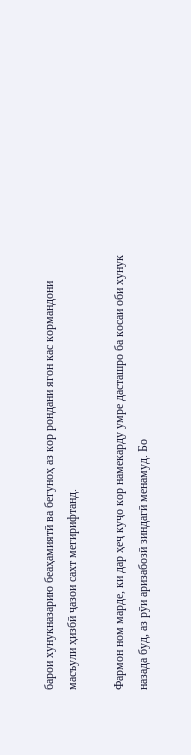барои хунукназарию беаҳамиятӣ ва бегуноҳ аз кор рондани ягон кас кормандони масъули ҳизбӣ ҷазои сахт мегирифтанд.

Фармон ном марде, ки дар ҳеҷ куҷо кор намекарду умре дасташро ба косаи оби хунук назада буд, аз рӯи аризабозӣ зиндагӣ менамуд. Бо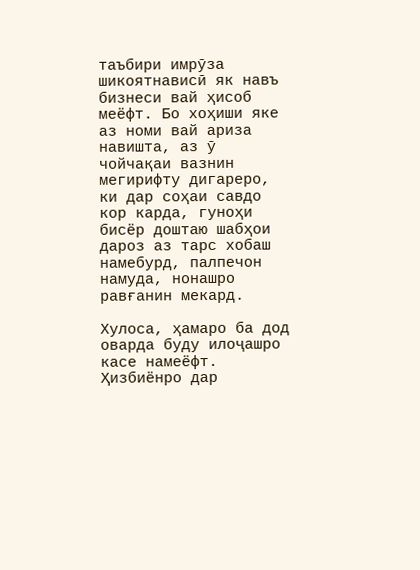таъбири имрӯза шикоятнависӣ як навъ бизнеси вай ҳисоб меёфт. Бо хоҳиши яке аз номи вай ариза навишта, аз ӯ чойчақаи вазнин мегирифту дигареро, ки дар соҳаи савдо кор карда, гуноҳи бисёр доштаю шабҳои дароз аз тарс хобаш намебурд, палпечон намуда, нонашро равғанин мекард.

Хулоса, ҳамаро ба дод оварда буду илоҷашро касе намеёфт. Ҳизбиёнро дар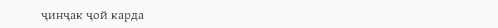ҷинҷак ҷой карда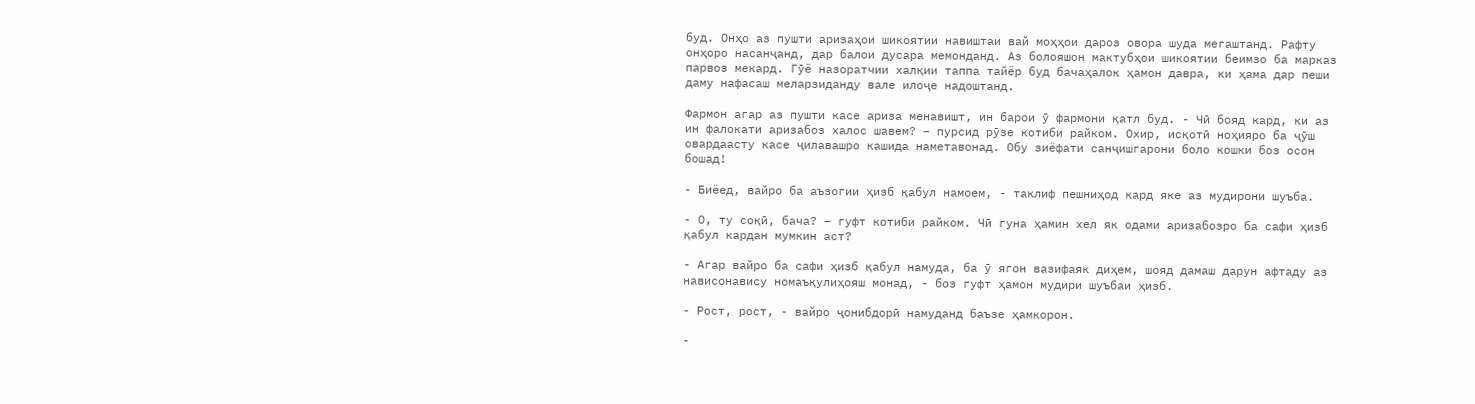буд. Онҳо аз пушти аризаҳои шикоятии навиштаи вай моҳҳои дароз овора шуда мегаштанд. Рафту онҳоро насанҷанд, дар балои дусара мемонданд. Аз болояшон мактубҳои шикоятии беимзо ба марказ парвоз мекард. Гӯё назоратчии халқии таппа тайёр буд бачаҳалок ҳамон давра, ки ҳама дар пеши даму нафасаш меларзиданду вале илоҷе надоштанд.

Фармон агар аз пушти касе ариза менавишт, ин барои ӯ фармони қатл буд. - Чӣ бояд кард, ки аз ин фалокати аризабоз халос шавем? – пурсид рӯзе котиби райком. Охир, исқотӣ ноҳияро ба ҷӯш овардаасту касе ҷилавашро кашида наметавонад. Обу зиёфати санҷишгарони боло кошки боз осон бошад!

- Биёед, вайро ба аъзогии ҳизб қабул намоем, - таклиф пешниҳод кард яке аз мудирони шуъба.

- О, ту соқӣ, бача? – гуфт котиби райком. Чӣ гуна ҳамин хел як одами аризабозро ба сафи ҳизб қабул кардан мумкин аст?

- Агар вайро ба сафи ҳизб қабул намуда, ба ӯ ягон вазифаяк диҳем, шояд дамаш дарун афтаду аз нависонавису номаъқулиҳояш монад, - боз гуфт ҳамон мудири шуъбаи ҳизб.

- Рост, рост, - вайро ҷонибдорӣ намуданд баъзе ҳамкорон.

-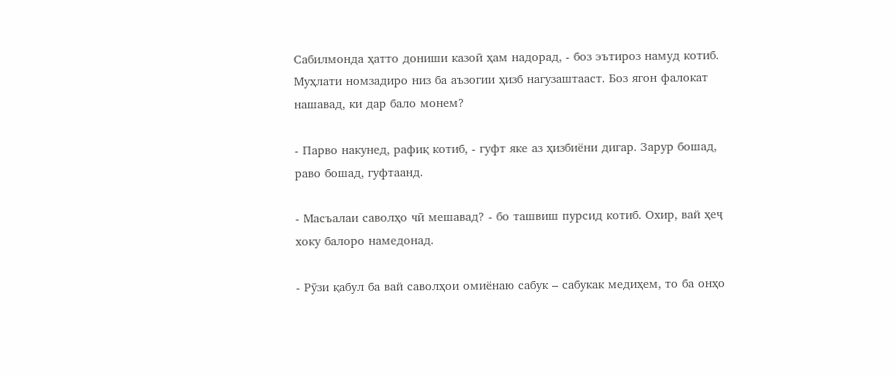Сабилмонда ҳатто дониши казоӣ ҳам надорад, - боз эътироз намуд котиб. Муҳлати номзадиро низ ба аъзогии ҳизб нагузаштааст. Боз ягон фалокат нашавад, ки дар бало монем?

- Парво накунед, рафиқ котиб, - гуфт яке аз ҳизбиёни дигар. Зарур бошад, раво бошад, гуфтаанд.

- Масъалаи саволҳо чӣ мешавад? - бо ташвиш пурсид котиб. Охир, вай ҳеҷ хоку балоро намедонад.

- Рӯзи қабул ба вай саволҳои омиёнаю сабук – сабукак медиҳем, то ба онҳо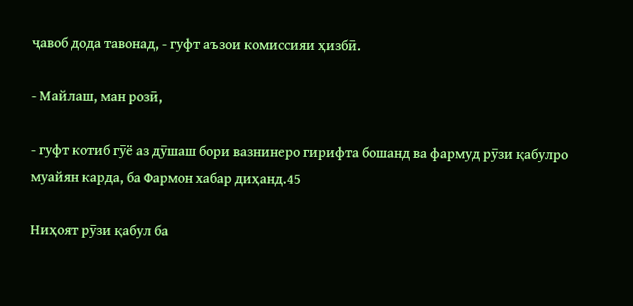ҷавоб дода тавонад, - гуфт аъзои комиссияи ҳизбӣ.

- Майлаш, ман розӣ,

- гуфт котиб гӯё аз дӯшаш бори вазнинеро гирифта бошанд ва фармуд рӯзи қабулро муайян карда, ба Фармон хабар диҳанд.45

Ниҳоят рӯзи қабул ба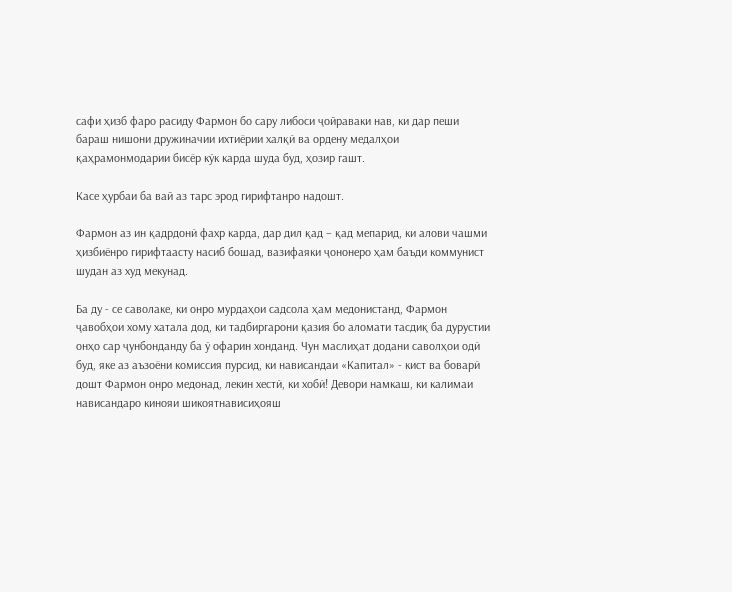сафи ҳизб фаро расиду Фармон бо сару либоси ҷойраваки нав, ки дар пеши бараш нишони дружиначии ихтиёрии халқӣ ва ордену медалҳои қаҳрамонмодарии бисёр кӯк карда шуда буд, ҳозир гашт.

Касе ҳурбаи ба вай аз тарс эрод гирифтанро надошт.

Фармон аз ин қадрдонӣ фахр карда, дар дил қад – қад мепарид, ки алови чашми ҳизбиёнро гирифтаасту насиб бошад, вазифаяки ҷононеро ҳам баъди коммунист шудан аз худ мекунад.

Ба ду - се саволаке, ки онро мурдаҳои садсола ҳам медонистанд, Фармон ҷавобҳои хому хатала дод, ки тадбиргарони қазия бо аломати тасдиқ ба дурустии онҳо сар ҷунбонданду ба ӯ офарин хонданд. Чун маслиҳат додани саволҳои одӣ буд, яке аз аъзоёни комиссия пурсид, ки нависандаи «Капитал» - кист ва боварӣ дошт Фармон онро медонад, лекин хестӣ, ки хобӣ! Девори намкаш, ки калимаи нависандаро кинояи шикоятнависиҳояш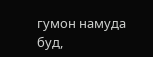гумон намуда буд,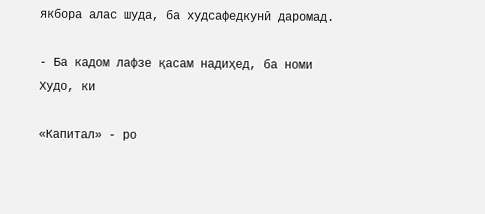якбора алас шуда, ба худсафедкунӣ даромад.

- Ба кадом лафзе қасам надиҳед, ба номи Худо, ки

«Капитал» - ро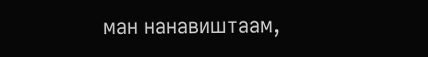ман нанавиштаам,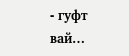- гуфт вай…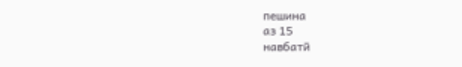пешина
аз 15
навбатӣ